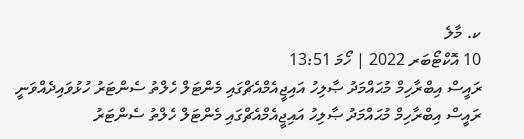ކ. މާލެ
10 އޮކްޓޯބަރ 2022 | ހޯމަ 13:51
ރައީސް އިބްރާހިމް މުޙައްމަދު ޞާލިހު އައިޖީއެމްއެޗްގައި މެންޓަލް ހެލްތު ސެންޓަރު ހުޅުވައިދެއްވަނީ
ރައީސް އިބްރާހިމް މުޙައްމަދު ޞާލިހު އައިޖީއެމްއެޗްގައި މެންޓަލް ހެލްތު ސެންޓަރު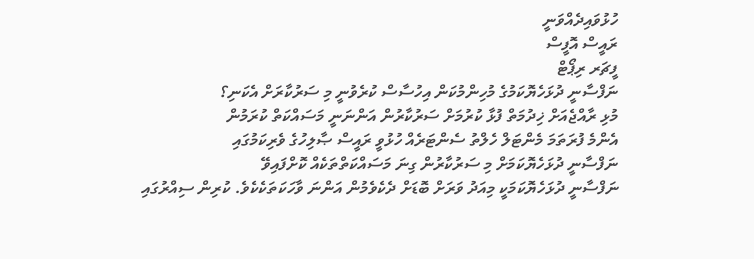ހުޅުވައިދެއްވަނީ
ރައީސް އޮފީސް
ފީޗަރ ރިޕޯޓް
ނަފްސާނީ ދުޅަހެޔޮކަމުގެ މުހިންމުކަން އިހުސާސް ކުރެވުނީ މި ސަރުކާރަށް އެކަނި؟
މުޅި ރާއްޖެއަށް ޚިދުމަތް ފުޅާ ކުރުމަށް ސަރުކާރުން އަންނަނީ މަސައްކަތް ކުރަމުން
އެންމެ ފުރަތަމަ މެންޓަލް ހެލްތު ސެންޓަރެއް ހުޅުވީ ރައީސް ޞާލިހުގެ ވެރިކަމުގައި
ނަފްސާނީ ދުޅަހެޔޮކަމަށް މި ސަރުކާރުން ގިނަ މަސައްކަތްތަކެއް ކޮށްފައިވޭ
ނަފްސާނީ ދުޅަހެޔޮކަމަކީ މިއަދު ވަރަށް ބޮޑަށް ދެކެވެމުން އަންނަ ވާހަކަތަކެކެވެ. ކުރިން ސިއްރުގައި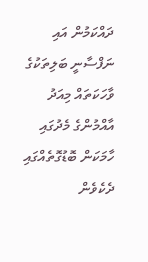ދައްކަމުން އައި ނަފްސާނީ ބަލިތަކުގެ ވާހަކަތައް މިއަދު އާއްމުންގެ މެދުގައި ހާމަކަން ބޮޑުގޮތެއްގައި ދެކެވެން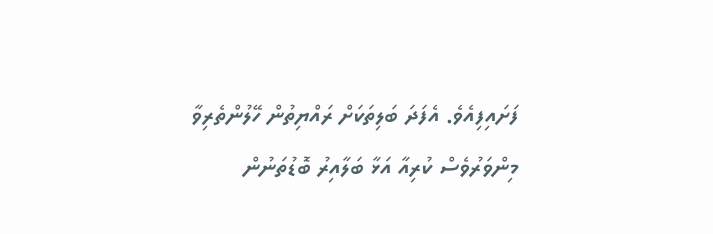ފަށައިފިއެވެ. އެފަދަ ބަލިތަކަށް ރައްޔިތުން ހޭލުންތެރިވާ މިންވަރުވެސް ކުރިއާ އަޅާ ބަލާއިރު ބޮޑުތަނުން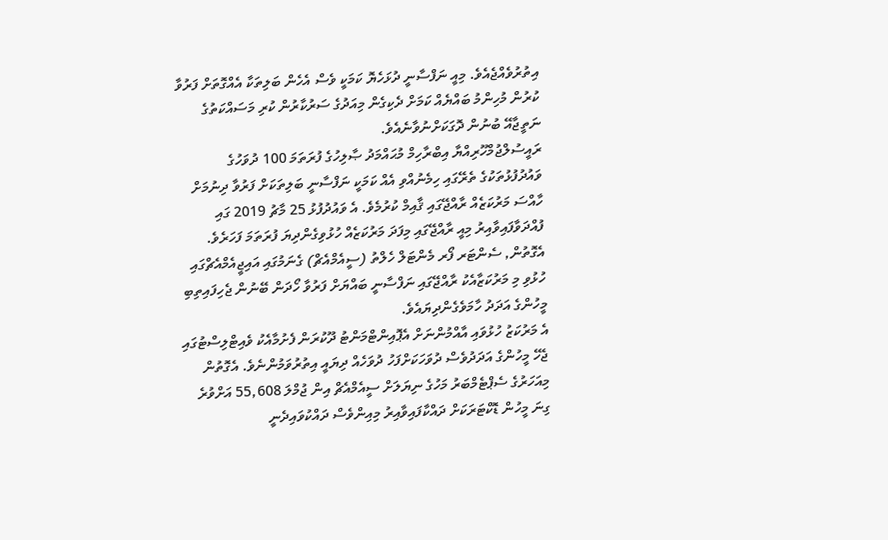އިތުރުވެއްޖެއެވެ. މިއީ ނަފްސާނީ ދުޅަހެޔޮ ކަމަކީ ވެސް އެހެން ބަލިތަކާ އެއްގޮތަށް ފަރުވާ ކުރުން މުހިންމު ބައްޔެއް ކަމަށް ދެކިގެން މިއަދުގެ ސަރުކާރުން ކުރި މަސައްކަތުގެ ނަތީޖާއޭ ބުނުން ދޮގަކަށްނުވާނެއެވެ.
ރައީސުލްޖުމްހޫރިއްޔާ އިބްރާހިމް މުޙައްމަދު ޞާލިހުގެ ފުރަތަމަ 100 ދުވަހުގެ ވައުދުފުޅުތަކުގެ ތެރޭގައި ހިމެނުއްވި އެއް ކަމަކީ ނަފްސާނީ ބަލިތަކަށް ފަރުވާ ދިނުމަށް ހާއްސަ މަރުކަޒެއް ރާއްޖޭގައި ޤާއިމް ކުރުމެވެ. އެ ވައުދުފުޅު 25 މާޗު 2019 ގައި ފުއްދަވާފައިވާއިރު މިއީ ރާއްޖޭގައި މިފަދަ މަރުކަޒެއް ހުޅުވިގެންދިޔަ ފުރަތަމަ ފަހަރެވެ. އެގޮތުން, ސެންޓަރ ފޯރ މެންޓަލް ހެލްތު (ސީއެމްއެޗް) ގެނަމުގައި އައިޖީއެމްއެޗްގައި ހުޅުވި މި މަރުކަޒާއެކު ރާއްޖޭގައި ނަފްސާނީ ބައްޔަށް ފަރުވާ ހޯދަން ބޭނުން ޖެހިފައިތިބި މީހުންގެ އަދަދު ހާމަވެގެންދިޔައެވެ.
އެ މަރުކަޒު ހުޅުވައި އާއްމުންނަށް އެޕޮއިންޓްމަންޓު ދޫކުރަން ފެށުމާއެކު ވެއިޓްލިސްޓުގައި ޖެހޭ މީހުންގެ އަދަދުވެސް ދުވަހަކަށްފަހު ދުވަހެއް ދިޔައީ އިތުރުވަމުންނެވެ. އެގޮތުން މިއަހަރުގެ ސެޕްޓެމްބަރު މަހުގެ ނިޔަލަށް ސީއެމްއެޗް އިން ޖުމްލަ 55,608 އަށްވުރެ ގިނަ މީހުން ޑޮކްޓަރަކަށް ދައްކާފައިވާއިރު މިއިންވެސް ދައްކުވައިދެނީ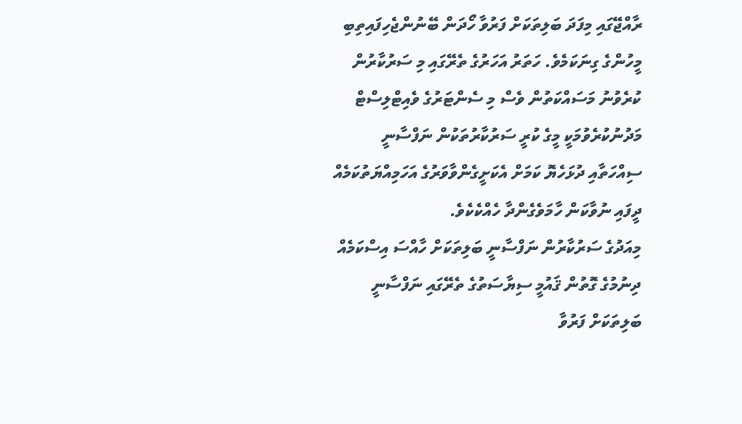ރާއްޖޭގައި މިފަދަ ބަލިތަކަށް ފަރުވާ ހޯދަން ބޭނުންޖެހިފައިތިބި މީހުންގެ ގިނަކަމެވެ. ހަތަރު އަހަރުގެ ތެރޭގައި މި ސަރުކާރުން ކުރެވުނު މަސައްކަތުން ވެސް މި ސެންޓަރުގެ ވެއިޓްލިސްޓް މަދުނުކުރެވުމަކީ މީގެ ކުރީ ސަރުކާރުތަކުން ނަފްސާނީ ސިއްހަތާއި ދުޅަހެޔޮ ކަމަށް އެކަށީގެންވާވަރުގެ އަހަމިއްޔަތުކަމެއް ދީފައި ނުވާކަން ހާމަވެގެންދާ ހެއްކެކެވެ.
މިއަދުގެ ސަރުކާރުން ނަފްސާނީ ބަލިތަކަށް ހާއްސަ އިސްކަމެއް ދިނުމުގެ ގޮތުން ޤައުމީ ސިޔާސަތުގެ ތެރޭގައި ނަފްސާނީ ބަލިތަކަށް ފަރުވާ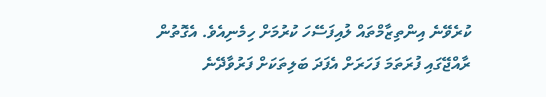ކުރެވޭނެ އިންތިޒާމްތައް ލުއިފަސޭހަ ކުރުމަށް ހިމެނިއެވެ. އެގޮތުން ރާއްޖޭގައި ފުރަތަމަ ފަހަރަށް އެފަދަ ބަލިތަކަށް ފަރުވާދޭނެ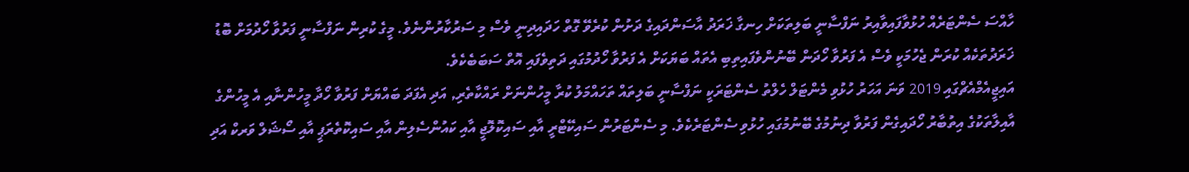ހާއްސަ ސެންޓަރެއް ހުޅުވާފައިވާއިރު ނަފްސާނީ ބަލިތަކަށް ހިނގާ ޚަރަދު އާސަންދައިގެ ދަށުން ކުރެވޭ ގޮތް ހަދައިދިނީ ވެސް މި ސަރުކާރުންނެވެ. މީގެ ކުރިން ނަފްސާނީ ފަރުވާ ހޯދުމަށް ބޮޑު ޚަރަދުތަކެއް ކުރަން ޖެހުމަކީ ވެސް އެ ފަރުވާ ހޯދަން ބޭނުންވެފައިތިބި އެތައް ބަޔަކަށް އެ ފަރުވާ ހޯދުމުގައި ދަތިވެފައި އޮތް ސަބަބެކެވެ.
އައިޖީއެމްއެޗްގައި 2019 ވަނަ އަހަރު ހުޅުވި މެންޓަލް ހެލްތު ސެންޓަރަކީ ނަފްސާނީ ބަލިތައް ތަހައްމަލު ކުރާ މީހުންނަށް ރައްކާތެރި, އަދި އެފަދަ ބައްޔަށް ފަރުވާ ހޯދާ މީހުންނާއި އެ މީހުންގެ އާއިލާތަކުގެ އިތުބާރު ހޯދައިގެން ފަރުވާ ދިނުމުގެ ބޭނުމުގައި ހުޅުވި ސެންޓަރެކެވެ. މި ސެންޓަރުން ސައިކޭޓްރީ އާއި ސައިކޮލޮޖީ އާއި ކައުންސެލިން އާއި ސައިކޮތެރަޕީ އާއި ސޯޝަލް ވަރކް އަދި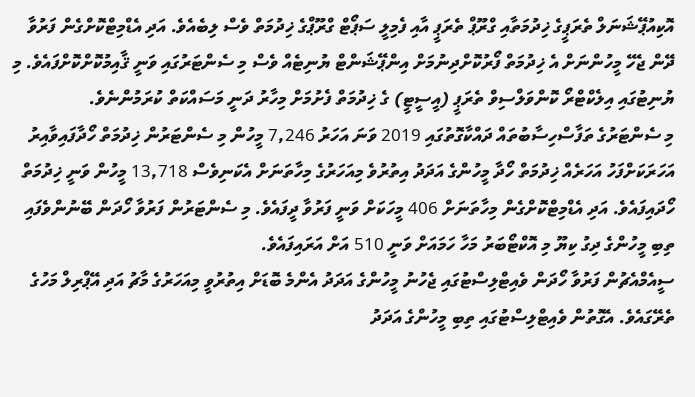އޮކިއުޕޭޝަނަލް ތެރަޕީގެ ޚިދުމަތާއި ގްރޫޕް ތެރަޕީ އާއި ފެމިލީ ސަޕޯޓް ގްރޫޕްގެ ޚިދުމަތް ވެސް ލިބެއެވެ. އަދި އެޑްމިޓްކޮށްގެން ފަރުވާ ދޭން ޖެހޭ މީހުންނަށް އެ ޚިދުމަތް ފޯރުކޮށްދިނުމަށް އިންޕޭޝަންޓް ޔުނިޓެއް ވެސް މި ސެންޓަރުގައި ވަނީ ޤާއިމުކޮށްކޮށްފައެވެ. މި ޔުނިޓުގައި އިލެކްޓްރޯ ކޮންވަލްސިވް ތެރަޕީ (އީސީޓީ) ގެ ޚިދުމަތް ފެށުމަށް މިހާރު ދަނީ މަސައްކަތް ކުރަމުންނެވެ.
މި ސެންޓަރުގެ ތަފާސްހިސާބުތައް ދައްކާގޮތުގައި 2019 ވަނަ އަހަރު 7,246 މީހުން މި ސެންޓަރުން ޚިދުމަތް ހޯދާފައިވާއިރު އަހަރަކަށްފަހު އަހަރެއް ޚިދުމަތް ހޯދާ މީހުންގެ އަދަދު އިތުރުވެ މިއަހަރުގެ މިހާތަނަށް އެކަނިވެސް 13,718 މީހުން ވަނީ ޚިދުމަތް ހޯދައިފައެވެ. އަދި އެޑްމިޓްކޮށްގެން މިހާތަނަށް 406 މީހަކަށް ވަނީ ފަރުވާ ދީފައެވެ. މި ސެންޓަރުން ފަރުވާ ހޯދަން ބޭނުންވެފައި ތިބި މީހުންގެ ދިގު ކިޔޫ މި އޮކްޓޯބަރު މަހާ ހަމައަށް ވަނީ 510 އަށް އަރައިފައެވެ.
ސީއެމްއެޗުން ފަރުވާ ހޯދަން ވެއިޓްލިސްޓުގައި ޖެހުނު މީހުންގެ އަދަދު އެންމެ ބޮޑަށް އިތުރުވީ މިއަހަރުގެ މާޗު އަދި އޭޕްރިލް މަހުގެ ތެރޭގައެވެ. އެގޮތުން ވެއިޓްލިސްޓުގައި ތިބި މީހުންގެ އަދަދު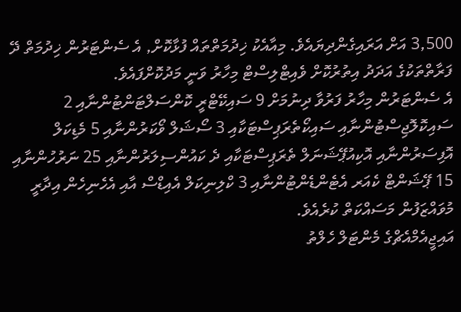3,500 އަށް އަރައިގެންދިޔައެވެ. މިއާއެކު ޚިދުމަތްތައް ފުޅާކޮށް, އެ ސެންޓަރުން ޚިދުމަތް ދޭ ފަރާތްތަކުގެ އަދަދު އިތުރުކޮށް ވެއިޓްލިސްޓް މިހާރު ވަނީ މަދުކޮށްފައެވެ.
އެ ސެންޓަރުން މިހާރު ފަރުވާ ދިނުމަށް 9 ސައިކޭޓްރީ ކޮންސަލްޓަންޓުންނާއި 2 ސައިކޮލޮޖިސްޓުންނާއި ސައިކޯތެރަޕިސްޓަކާއި 3 ސޯޝަލް ވޯކަރުންނާއި 5 މެޑިކަލް އޮފިސަރުންނާއި އޮކިއުޕޭޝަނަލް ތެރަޕިސްޓަކާއި ދެ ކައުންސިލަރުންނާއި 25 ނަރުހުންނާއި 15 ޕޭޝަންޓް ކެއަރ އެޓެންޑެންޓުންނާއި 3 ކްލިނިކަލް އެއިޑްސް އާއި އެހެނިހެން އިދާރީ މުވައްޒަފުން މަސައްކަތް ކުރެއެވެ.
އައިޖީއެމްއެޗްގެ މެންޓަލް ހެލްތު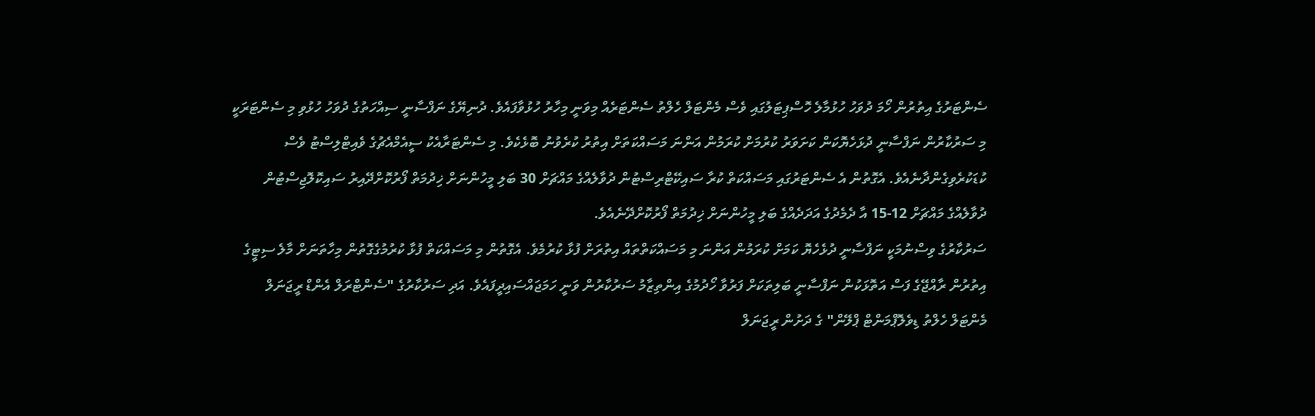ސެންޓަރުގެ އިތުރުން ހޯމަ ދުވަހު ހުޅުމާލެ ހޮސްޕިޓަލުގައި ވެސް މެންޓަލް ހެލްތު ސެންޓަރެއް މިވަނީ މިހާރު ހުޅުވާފައެވެ. ދުނިޔޭގެ ނަފްސާނީ ސިއްހަތުގެ ދުވަހު ހުޅުވި މި ސެންޓަރަކީ މި ސަރުކާރުން ނަފްސާނީ ދުޅަހެޔޮކަން ކަށަވަރު ކުރުމަށް ކުރަމުން އަންނަ މަސައްކަތަށް އިތުރު ކުރެވުނު ބޮޅެކެވެ. މި ސެންޓަރާއެކު ސީއެމްއެޗުގެ ވެއިޓްލިސްޓު ވެސް ކުޑަކުރެވިގެންދާނެއެވެ. އެގޮތުން އެ ސެންޓަރުގައި މަސައްކަތް ކުރާ ސައިކޭޓްރިސްޓުން ދުވާލެއްގެ މައްޗަށް 30 ބަލި މީހުންނަށް ޚިދުމަތް ފޯރުކޮށްދޭއިރު ސައިކޮލޮޖިސްޓުން ދުވާލެއްގެ މައްޗަށް 12-15 އާ ދެމެދުގެ އަދަދެއްގެ ބަލި މީހުންނަށް ޚިދުމަތް ފޯރުކޮށްދޭނެއެވެ.
ސަރުކާރުގެ ވިސްނުމަކީ ނަފްސާނީ ދުޅެހެޔޮ ކަމަށް ކުރަމުން އަންނަ މި މަސައްކަތްތައް އިތުރަށް ފުޅާ ކުރުމެވެ. އެގޮތުން މި މަސައްކަތް ފުޅާ ކުރުމުގެގޮތުން މިހާތަނަށް މާލެ ސިޓީގެ އިތުރުން ރާއްޖޭގެ ފަސް އަތޮޅަކުން ނަފްސާނީ ބަލިތަކަށް ފަރުވާ ހޯދުމުގެ އިންތިޒާމު ސަރުކާރުން ވަނީ ހަމަޖައްސައިދީފައެވެ. އަދި ސަރުކާރުގެ "ސެންޓްރަލް އެންޑް ރީޖަނަލް މެންޓަލް ހެލްތު ޑިވެލޮޕްމަންޓް ޕްލޭން" ގެ ދަށުން ރީޖަނަލް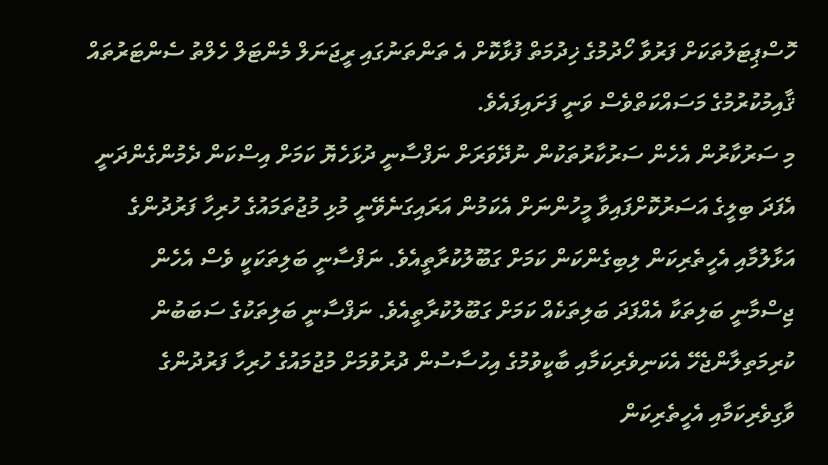ހޮސްޕިޓަލުތަކަށް ފަރުވާ ހޯދުމުގެ ޚިދުމަތް ފުޅާކޮށް އެ ތަންތަނުގައި ރީޖަނަލް މެންޓަލް ހެލްތު ސެންޓަރުތައް ޤާއިމުކުރުމުގެ މަސައްކަތްވެސް ވަނީ ފަށައިފައެވެ.
މި ސަރުކާރުން އެހެން ސަރުކާރުތަކުން ނުދޭވަރަށް ނަފްސާނީ ދުޅަހެޔޮ ކަމަށް އިސްކަން ދެމުންގެންދަނީ އެފަދަ ބިލީގެ އަސަރުކޮށްފައިވާ މީހުންނަށް އެކަމުން އަރައިގަނެވޭނީ މުޅި މުޖުތަމައުގެ ހުރިހާ ފަރުދުންގެ އަޅާލުމާއި އެހީތެރިކަން ލިބިގެންކަން ކަމަށް ގަބޫލުކުރާތީއެވެ. ނަފްސާނީ ބަލިތަކަކީ ވެސް އެހެން ޖިސްމާނީ ބަލިތަކާ އެއްފަދަ ބަލިތަކެއް ކަމަށް ގަބޫލުކުރާތީއެވެ. ނަފްސާނީ ބަލިތަކުގެ ސަބަބުން ކުރިމަތިލާންޖެހޭ އެކަނިވެރިކަމާއި ބާކީވުމުގެ އިހުސާސުން ދުރުވުމަށް މުޖުމައުގެ ހުރިހާ ފަރުދުންގެ ވާގިވެރިކަމާއި އެހީތެރިކަން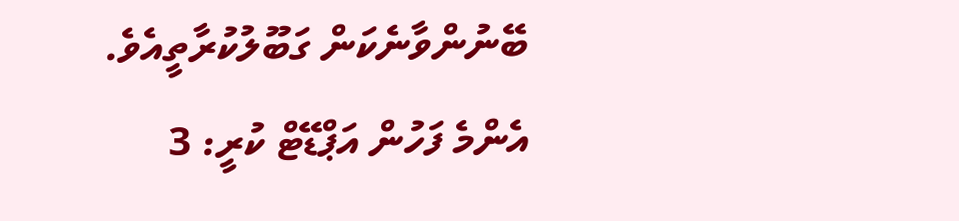ބޭނުންވާނެކަން ގަބޫލުކުރާތީއެވެ.
އެންމެ ފަހުން އަޕްޑޭޓް ކުރީ: 3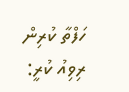ހަފްތާ ކުރިން
ރިވިއު ކުރީ: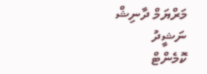މަރްޔަމް ދާނިޝް ނަޝީދު
ކޮމެންޓް